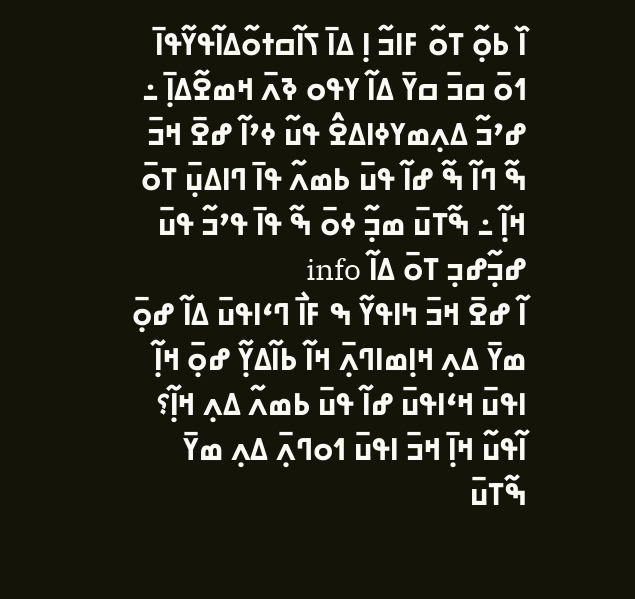ߊ߰ ߕߋ߲߬ ߠߋ߬ ߓߊߏ߬ ߊ߲ ߡߊ߫ ߖߊ߬ߛߙߋ߬ߡߊ߬ߟߌ߬ߟߊ߫ ߗߋ߫ ߛߏ߫ ߛߌ߫ ߡߊ߬ ߌߟߋ ߢߍ߫ ߞߘߐ߬ߡߊ߲߫ ߸ ߝߴߏ߬ ߡߍ߲ߘߌߦߊߡߐ߮ ߟߎ߬ ߦߴߊ߬ ߝߐ߫ ߞߏ߫ ߒ߬ ߣߊ߬ ߒ߬ ߝߊ߬ ߟߎ߫ ߕߘߍ߬ ߟߊ߫ ߣߊߡߎ߲߫ ߠߋ߫ ߞߊ߲߬ ߸ ߒ߬ߠߎ߫ ߘߏ߲߬ ߦߋ߫ ߒ߬ ߟߊ߫ ߟߴߏ߬ ߟߎ߫ ߝߏ߲߬ߝߏ߲ ߠߋ߫ ߡߊ߬ info
ߊ߬ ߝߐ߫ ߞߏ߫ ߤߊߟߌ߬ ߒ ߓߊ߯ ߣߵߊߟߎ߫ ߡߊ߬ ߝߋ߲߫ ߘߌ߫ ߡߍ߲ ߞߊ߲ߘߊߣߍ߲߫ ߞߊ߬ ߕߊ߬ߡߌ߲߬ ߝߋ߲߫ ߞߊ߲߬ ߊߟߎ߫ ߞߵߊߟߎ߫ ߝߊ߬ ߟߎ߫ ߕߘߍ߬ ߡߍ߲ ߞߊ߲߬؟ ߊ߬ߟߎ߬ ߞߊ߲߫ ߞߏ߫ ߊߟߎ߫ ߗߋߣߍ߲߫ ߡߍ߲ ߘߌ߫ ߒ߬ߠߎ߫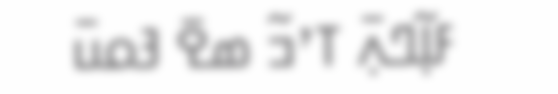ߓߊ߲߬ߣߍ߲߫ ߠߴߏ߬ ߘߐ߫ ߔߋߎ߫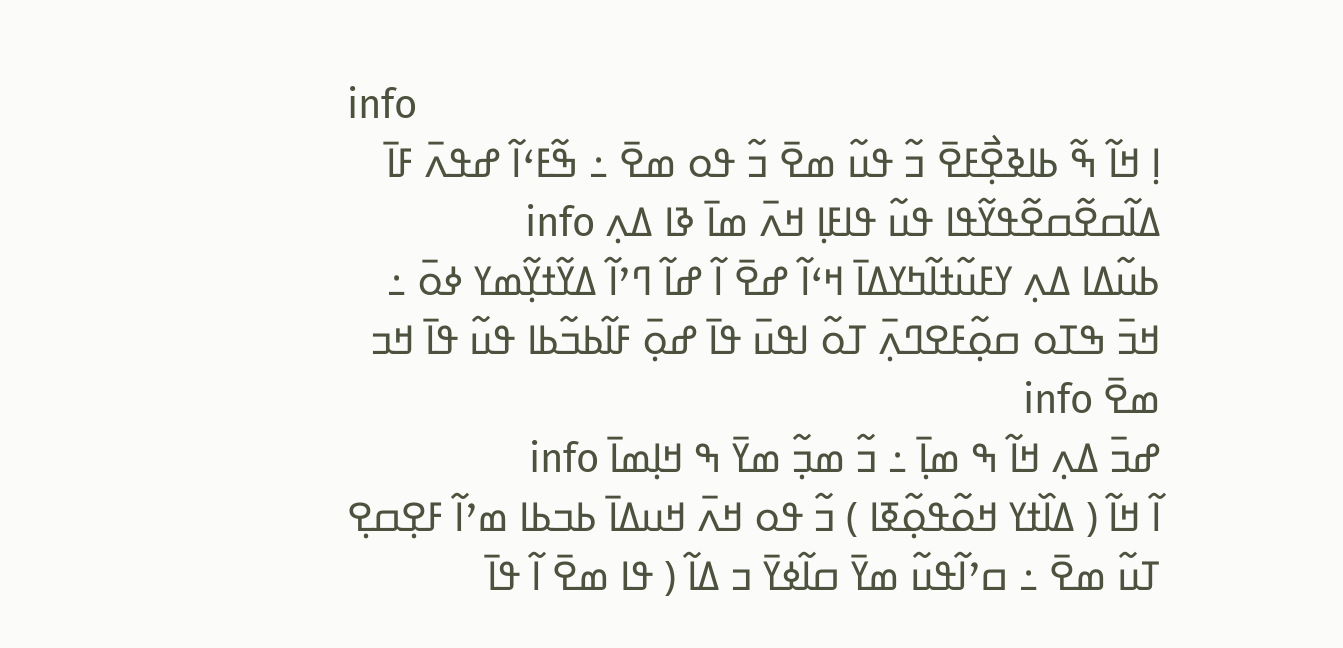info
ߊ߲ ߞߊ߬ ߒ߬ ߕߊߢߐ߲߯ߓߐ߫ ߏ߬ ߟߎ߬ ߘߐ߫ ߏ߬ ߟߋ ߘߐ߫ ߸ ߒ߬ߓߵߊ߬ ߝߟߍ߫ ߓߊ߫ ߡߊ߬ߛߐ߬ߛߐ߬ߟߌ߬ߟߊ ߟߎ߬ ߟߊߓߊ߲ ߞߍ߫ ߘߊ߫ ߢߊ ߡߍ߲ info
ߕߎ߬ߡߊ ߡߍ߲ ߌߓߎ߬ߙߊ߬ߤߌߡߊ߫ ߞߵߊ߬ ߝߐ߫ ߊ߬ ߝߊ߬ ߣߴߊ߬ ߡߌ߬ߙߌ߲߬ߘߌ ߦߋ߫ ߸ ߞߏ߫ ߒߠߋ ߛߋ߲߬ߓߐߣߍ߲߫ ߠߋ߬ ߊߟߎ߫ ߟߊ߫ ߝߋ߲߫ ߓߊ߬ߕߏ߬ߕߊ ߟߎ߬ ߟߊ߫ ߞߏ ߘߐ߫ info
ߝߏ߫ ߡߍ߲ ߞߊ߬ ߒ ߘߊ߲߫ ߸ ߏ߬ ߘߏ߲߬ ߘߌ߫ ߒ ߞߊ߲ߘߊ߫ info
ߊ߬ ߞߊ߬ ( ߡߊ߰ߙߌ ߞߋ߬ߟߋ߲߬ߧߊ ) ߏ߬ ߟߋ ߞߍ߫ ߞߎߡߊ߫ ߕߏߕߊ ߘߴߊ߬ ߓߐ߲ߛߐ߲ ߠߎ߬ ߘߐ߫ ߸ ߛߴߊ߬ߟߎ߬ ߘߌ߫ ߛߊ߬ߦߌ߫ ߏ ߡߊ߬ ( ߟߊ ߘߐ߫ ߊ߬ ߟߊ߫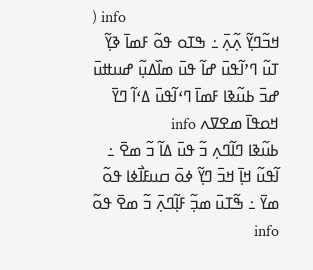) info
ߞߏ߬ߣߌ߲߬ ߍ߲߬ߍ߲߫ ߸ ߒߠߋ ߟߋ߬ ߓߘߊ߫ ߢߌ߲߬ ߠߎ߬ ߣߴߊ߬ߟߎ߫ ߝߊ߬ ߟߎ߫ ߘߊ߰ߡߎ߲߬ ߝߎߚߎ߫ ߝߏ߫ ߕߎ߬ߢߊ ߓߘߊ߫ ߣߵߊ߬ߟߎ߫ ߡߵߊ߬ ߣߌ߫ ߞߋߟߊ߫ ߘߐߜߍ info
ߕߎ߬ߢߊ ߣߊ߬ߣߍ߲ ߏ߬ ߟߎ߫ ߡߊ߬ ߏ߬ ߘߐ߫ ߸ ߊ߬ߟߎ߬ ߞߊ߲߫ ߞߏ߫ ߣߌ߲߬ ߦߋ߫ ߛߎߓߊ߯ߦߊ ߟߋ߬ ߘߌ߫ ߸ ߒ߬ߠߎ߫ ߘߏ߲߬ ߓߊ߲߬ߣߍ߲߫ ߏ߬ ߘߐ߫ ߟߋ߬ info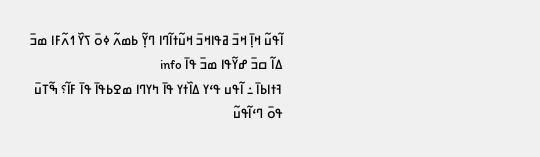ߊ߬ߟߎ߬ ߞߊ߲߫ ߞߏ߫ ߥߟߊߞߏ߫ ߞߎ߬ߙߊ߬ߣߊ ߣߌ߲߬ ߕߘߍ߬ ߦߋ߫ ߖߌ߰ ߗߍ߬ߓߊ ߘߏ߫ ߡߊ߬ ߛߏ߫ ߝߌ߬ߟߊ ߘߏ߫ ߟߊ߫ info
ߔߙߊߕߊ߫ ߸ ߊ߬ߟߎ ߟߵߌ ߡߊ߰ߙߌ ߟߊ߫ ߤߌߣߊ ߘߐߕߟߊ߫ ߟߊ߫ ߓߊ߬؟ ߒ߬ߠߎ߫ ߟߋ߫ ߣߵߊ߬ߟߎ߬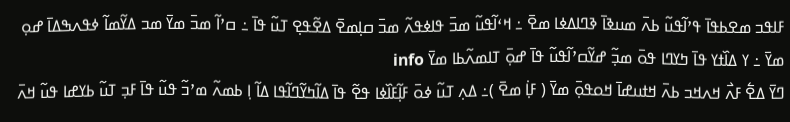ߓߊߟߏ ߘߐߕߟߊ߫ ߟߴߊ߬ߟߎ߬ ߕߍ߫ ߘߎߢߊ߫ ߢߣߊߡߦߊ ߘߐ߫ ߸ ߞߵߊ߬ߟߎ߬ ߘߏ߫ ߟߊߦߟߍ߬ ߘߏ߫ ߛߊ߲ߘߐ߫ ߡߐ߬ߟߐ߲ ߠߎ߬ ߟߊ߫ ߸ ߛߴߊ߬ ߘߏ߫ ߘߌ߫ ߘߏ ߡߌ߬ߘߊ߬ ߦߟߍߒߡߊ߫ ߝߋ߲ ߘߌ߫ ߸ ߌ ߡߊ߰ߙߌ ߟߊ߫ ߤߌߣߊ ߟߋ߫ ߘߏ߲߬ ߝߌ߬ߛߴߊ߬ߟߎ߬ ߟߊ߫ ߝߋ߲߫ ߠߊߘߍ߬ߕߊ ߘߌ߫ info
ߣߌ߫ ߡߐ߱ ߓߍ߯ ߞߍߞߏ ߕߍ߫ ߞߙߎߝߊ߫ ߞߋߟߋ߲߫ ߘߌ߫ ( ߓߊ߲߭ ߘߐ߫ )߸ ߡߍ߲ ߠߎ߬ ߦߋ߫ ߓߊ߲߬ߓߊ߰ߦߊ ߟߐ߬ ߟߊ߫ ߡߊ߬ߤߌ߬ߣߊ߬ߟߊ ߡߊ߬ ߊ߲ ߕߘߍ߬ ߘߴߏ߬ ߟߎ߬ ߟߊ߫ ߓߏ߲ ߠߎ߬ ߕߌߝߊ ߟߎ߬ ߞߍ߫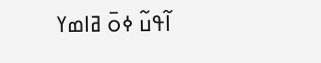ߊ߬ߟߎ߬ ߦߋ߫ ߥߊߘߌ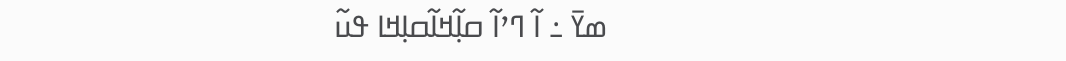ߘߌ߫ ߸ ߊ߬ ߣߴߊ߬ ߛߊ߲߬ߞߊ߬ߛߊ߲ߞߊ ߟߎ߬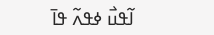ߊ߬ߟߎ߯ ߦߟߍ߬ ߟߊ߫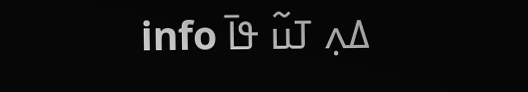ߡߍ߲ ߠߎ߬ ߟߊ߫ info